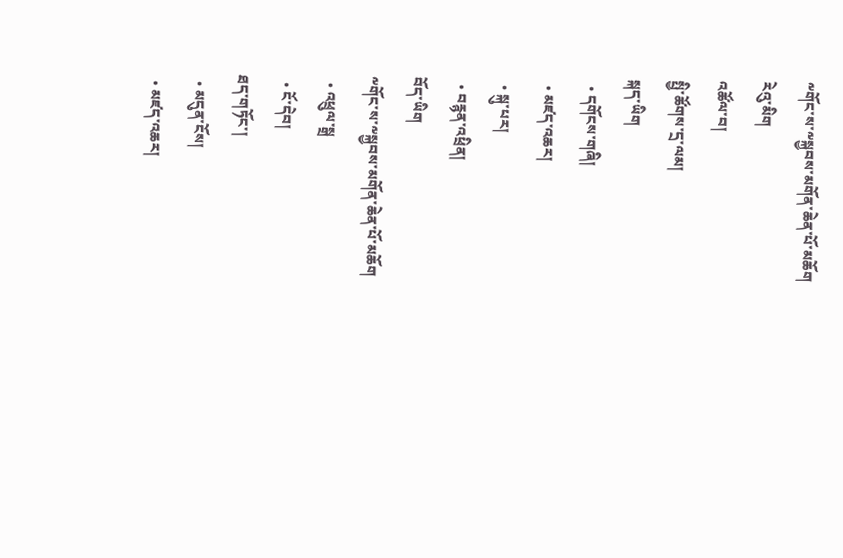༸གོང་ས་༸སྐྱབས་མགོན་ཆེན་པོ་མཆོག
རེའུ་མིག
འཚོལ་བ།
སྤྱི་ཚོགས་དྲ་ལམ།
སྐད་ཡིག
  • དགོངས་གཞི།
  • མཛད་འཆར།
  • སྐུ་པར།
  • བརྙན་འཕྲིན།
བོད་ཡིག
༸གོང་ས་༸སྐྱབས་མགོན་ཆེན་པོ་མཆོག
  • འཕྲུལ་སྒྲ
  • ངོ་དེབ།
ཐད་གཏོང་།
  • མདུན་ངོས།
  • མཛད་འཆར།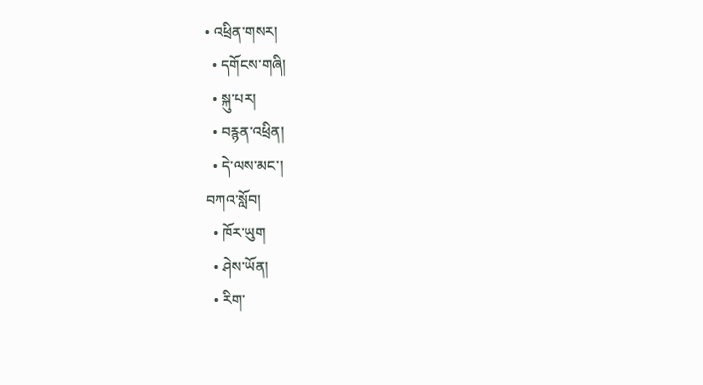• འཕྲིན་གསར།
  • དགོངས་གཞི།
  • སྐུ་པར།
  • བརྙན་འཕྲིན།
  • དེ་ལས་མང་།
བཀའ་སློབ།
  • ཁོར་ཡུག
  • ཤེས་ཡོན།
  • རིག་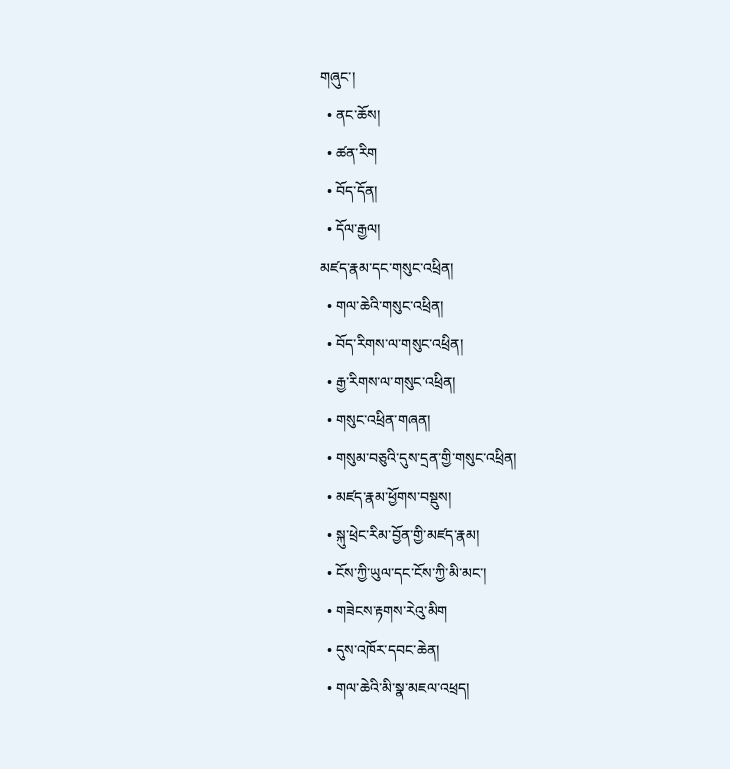གཞུང་།
  • ནང་ཆོས།
  • ཚན་རིག
  • བོད་དོན།
  • དོལ་རྒྱལ།
མཛད་རྣམ་དང་གསུང་འཕྲིན།
  • གལ་ཆེའི་གསུང་འཕྲིན།
  • བོད་རིགས་ལ་གསུང་འཕྲིན།
  • རྒྱ་རིགས་ལ་གསུང་འཕྲིན།
  • གསུང་འཕྲིན་གཞན།
  • གསུམ་བཅུའི་དུས་དྲན་གྱི་གསུང་འཕྲིན།
  • མཛད་རྣམ་ཕྱོགས་བསྡུས།
  • སྐུ་ཕྲེང་རིམ་བྱོན་གྱི་མཛད་རྣམ།
  • ངོས་ཀྱི་ཡུལ་དང་ངོས་ཀྱི་མི་མང་།
  • གཟེངས་རྟགས་རེའུ་མིག
  • དུས་འཁོར་དབང་ཆེན།
  • གལ་ཆེའི་མི་སྣ་མཇལ་འཕྲད།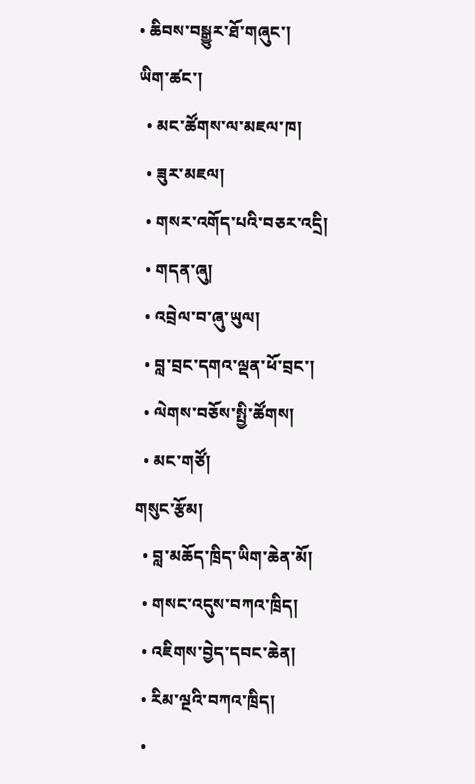• ཆིབས་བསྒྱུར་ཐོ་གཞུང་།
ཡིག་ཚང་།
  • མང་ཚོགས་ལ་མཇལ་ཁ།
  • ཟུར་མཇལ།
  • གསར་འགོད་པའི་བཅར་འདྲི།
  • གདན་ཞུ།
  • འབྲེལ་བ་ཞུ་ཡུལ།
  • བླ་བྲང་དགའ་ལྡན་ཕོ་བྲང་།
  • ལེགས་བཅོས་སྤྱི་ཚོགས།
  • མང་གཙོ།
གསུང་རྩོམ།
  • བླ་མཆོད་ཁྲིད་ཡིག་ཆེན་མོ།
  • གསང་འདུས་བཀའ་ཁྲིད།
  • འཇིགས་བྱེད་དབང་ཆེན།
  • རིམ་ལྔའི་བཀའ་ཁྲིད།
  •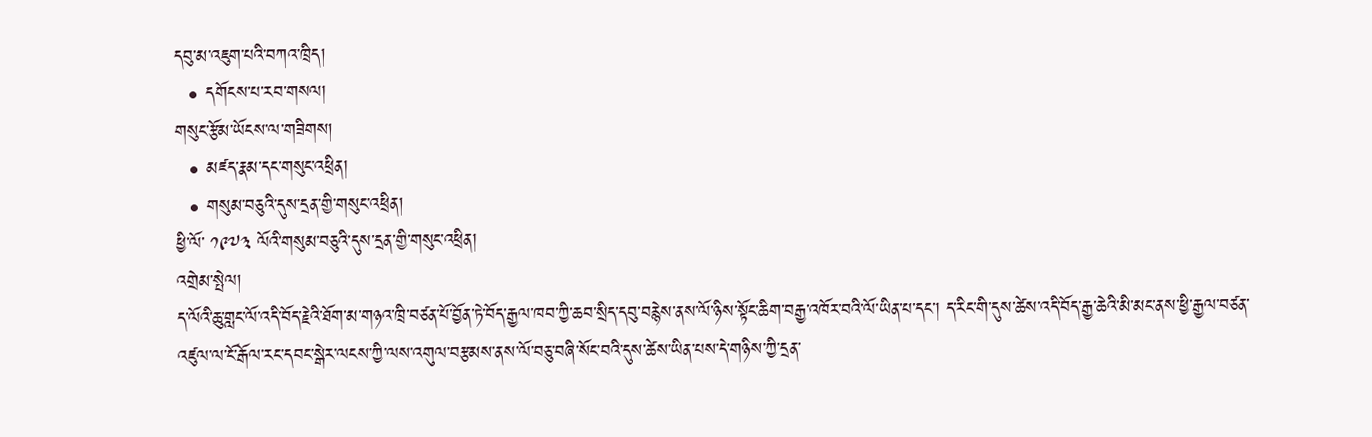དབུ་མ་འཇུག་པའི་བཀའ་ཁྲིད།
  • དགོངས་པ་རབ་གསལ།
གསུང་རྩོམ་ཡོངས་ལ་གཟིགས།
  • མཛད་རྣམ་དང་གསུང་འཕྲིན།
  • གསུམ་བཅུའི་དུས་དྲན་གྱི་གསུང་འཕྲིན།
ཕྱི་ལོ་ ༡༩༧༣ ལོའི་གསུམ་བཅུའི་དུས་དྲན་གྱི་གསུང་འཕྲིན།
འགྲེམ་སྤེལ།
ད་ལོའི་ཆུ་གླང་ལོ་འདི་བོད་རྗེའི་ཐོག་མ་གཉའ་ཁྲི་བཙན་པོ་བྱོན་ཏེ་བོད་རྒྱལ་ཁབ་ཀྱི་ཆབ་སྲིད་དབུ་བརྙེས་ནས་ལོ་ཉིས་སྟོང་ཆིག་བརྒྱ་འཁོར་བའི་ལོ་ཡིན་པ་དང་། ད་རིང་གི་དུས་ཚེས་འདི་བོད་རྒྱ་ཆེའི་མི་མང་ནས་ཕྱི་རྒྱལ་བཙན་འཛུལ་ལ་ངོ་རྒོལ་རང་དབང་སྒེར་ལངས་ཀྱི་ལས་འགུལ་བརྩམས་ནས་ལོ་བཅུ་བཞི་སོང་བའི་དུས་ཚེས་ཡིན་པས་དེ་གཉིས་ཀྱི་དྲན་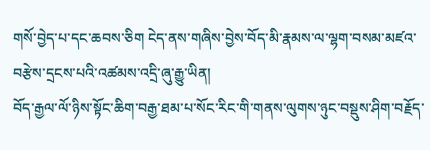གསོ་བྱེད་པ་དང་ཆབས་ཅིག ངེད་ནས་གཞིས་བྱེས་བོད་མི་རྣམས་ལ་ལྷག་བསམ་མཛའ་བརྩེས་དྲངས་པའི་འཚམས་འདྲི་ཞུ་རྒྱུ་ཡིན།
བོད་རྒྱལ་ལོ་ཉིས་སྟོང་ཆིག་བརྒྱ་ཐམ་པ་སོང་རིང་གི་གནས་ལུགས་ཉུང་བསྡུས་ཤིག་བརྗོད་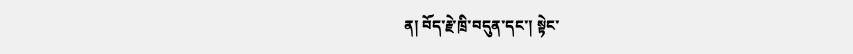ན། བོད་རྗེ་ཁྲི་བདུན་དང་། སྟེང་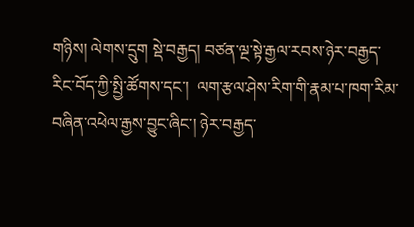གཉིས། ལེགས་དྲུག སྡེ་བརྒྱད། བཙན་ལྔ་སྟེ་རྒྱལ་རབས་ཉེར་བརྒྱད་རིང་བོད་ཀྱི་སྤྱི་ཚོགས་དང་།  ལག་རྩལ་ཤེས་རིག་གི་རྣམ་པ་ཁག་རིམ་བཞིན་འཕེལ་རྒྱས་བྱུང་ཞིང་། ཉེར་བརྒྱད་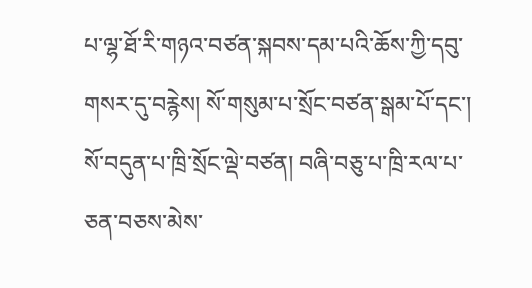པ་ལྷ་ཐོ་རི་གཉའ་བཙན་སྐབས་དམ་པའི་ཆོས་ཀྱི་དབུ་གསར་དུ་བརྙེས། སོ་གསུམ་པ་སྲོང་བཙན་སྒམ་པོ་དང་། སོ་བདུན་པ་ཁྲི་སྲོང་ལྡེ་བཙན། བཞི་བཅུ་པ་ཁྲི་རལ་པ་ཅན་བཅས་མེས་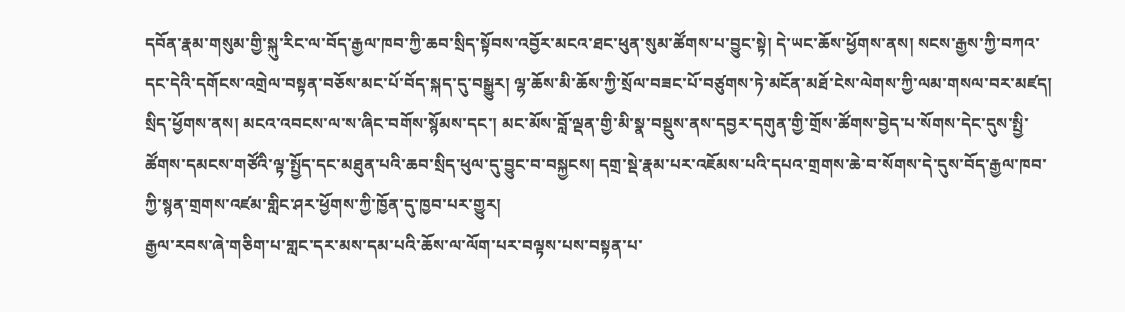དབོན་རྣམ་གསུམ་གྱི་སྐུ་རིང་ལ་བོད་རྒྱལ་ཁབ་ཀྱི་ཆབ་སྲིད་སྟོབས་འབྱོར་མངའ་ཐང་ཕུན་སུམ་ཚོགས་པ་བྱུང་སྟེ། དེ་ཡང་ཆོས་ཕྱོགས་ནས། སངས་རྒྱས་ཀྱི་བཀའ་དང་དེའི་དགོངས་འགྲེལ་བསྟན་བཅོས་མང་པོ་བོད་སྐད་དུ་བསྒྱུར། ལྷ་ཆོས་མི་ཆོས་ཀྱི་སྲོལ་བཟང་པོ་བཙུགས་ཏེ་མངོན་མཐོ་ངེས་ལེགས་ཀྱི་ལམ་གསལ་བར་མཛད། སྲིད་ཕྱོགས་ནས། མངའ་འབངས་ལ་ས་ཞིང་བགོས་སྙོམས་དང་། མང་མོས་བློ་ལྡན་གྱི་མི་སྣ་བསྡུས་ནས་དབྱར་དགུན་གྱི་གྲོས་ཚོགས་བྱེད་པ་སོགས་དེང་དུས་སྤྱི་ཚོགས་དམངས་གཙོའི་ལྟ་སྤྱོད་དང་མཐུན་པའི་ཆབ་སྲིད་ཕུལ་དུ་བྱུང་བ་བསྐྱངས། དགྲ་སྡེ་རྣམ་པར་འཇོམས་པའི་དཔའ་གྲགས་ཆེ་བ་སོགས་དེ་དུས་བོད་རྒྱལ་ཁབ་ཀྱི་སྙན་གྲགས་འཛམ་གླིང་ཤར་ཕྱོགས་ཀྱི་ཁྱོན་དུ་ཁྱབ་པར་གྱུར།
རྒྱལ་རབས་ཞེ་གཅིག་པ་གླང་དར་མས་དམ་པའི་ཆོས་ལ་ལོག་པར་བལྟས་པས་བསྟན་པ་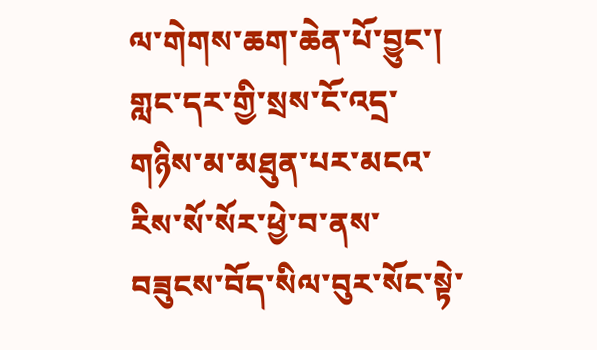ལ་གེགས་ཆག་ཆེན་པོ་བྱུང་། གླང་དར་གྱི་སྲས་ངོ་འདྲ་གཉིས་མ་མཐུན་པར་མངའ་རིས་སོ་སོར་ཕྱེ་བ་ནས་བཟུངས་བོད་སིལ་བུར་སོང་སྟེ་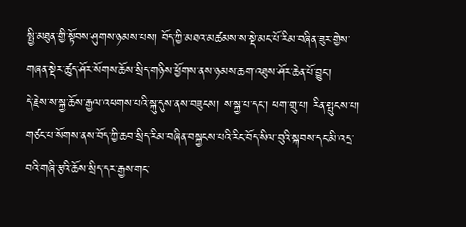སྤྱི་མཐུན་གྱི་སྟོབས་ཤུགས་ཉམས་པས། བོད་ཀྱི་མཐའ་མཚམས་ས་སྡེ་མང་པོ་རིམ་བཞིན་ཟུར་གྱེས་གཞན་སྡེར་ཚུད་ཤོར་སོགས་ཆོས་སྲིད་གཉིས་ཕྱོགས་ནས་ཉམས་ཆག་འཐུས་ཤོར་ཆེན་པོ་བྱུང་།
དེ་རྗེས་ས་སྐྱ་ཆོས་རྒྱལ་འཕགས་པའི་སྐུ་དུས་ནས་བཟུངས། ས་སྐྱ་པ་དང་། ཕག་གྲུ་པ། རིན་སྤུངས་པ། གཙང་པ་སོགས་ནས་བོད་ཀྱི་ཆབ་སྲིད་རིམ་བཞིན་བསྐྱངས་པའི་རིང་བོད་སིལ་བུའི་སྐབས་དང་མི་འདྲ་བའི་གཞི་རྩའི་ཆོས་སྲིད་དར་རྒྱས་གང་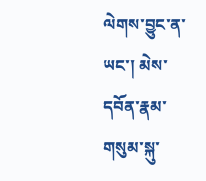ལེགས་བྱུང་ན་ཡང་། མེས་དབོན་རྣམ་གསུམ་སྐུ་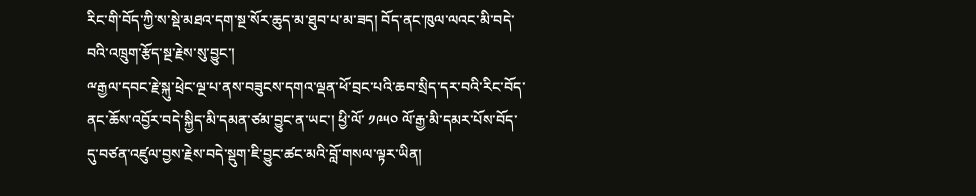རིང་གི་བོད་ཀྱི་ས་སྡེ་མཐའ་དག་སྔ་སོར་ཆུད་མ་ཐུབ་པ་མ་ཟད། བོད་ནང་ཁུལ་ལའང་མི་བདེ་བའི་འཁྲུག་རྩོད་སྔ་རྗེས་སུ་བྱུང་།
ྋརྒྱལ་དབང་རྗེ་སྐུ་ཕྲེང་ལྔ་པ་ནས་བཟུངས་དགའ་ལྡན་ཕོ་བྲང་པའི་ཆབ་སྲིད་དར་བའི་རིང་བོད་ནང་ཆོས་འབྱོར་བདེ་སྐྱིད་མི་དམན་ཙམ་བྱུང་ན་ཡང་། ཕྱི་ལོ་ ༡༩༥༠ ལོ་རྒྱ་མི་དམར་པོས་བོད་དུ་བཙན་འཛུལ་བྱས་རྗེས་བདེ་སྡུག་ཇི་བྱུང་ཚང་མའི་བློ་གསལ་ལྟར་ཡིན།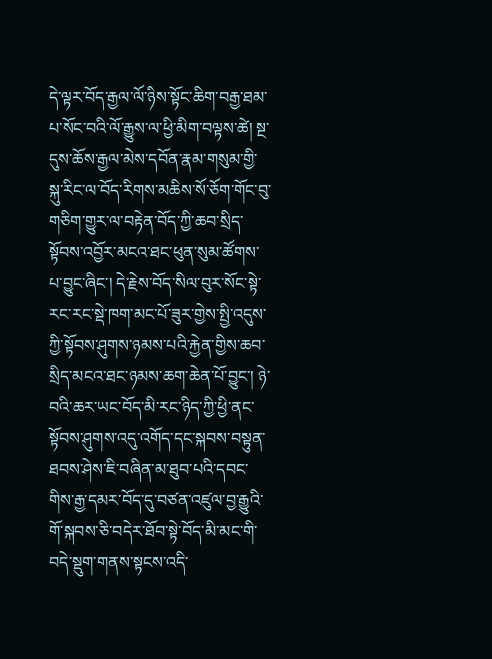དེ་ལྟར་བོད་རྒྱལ་ལོ་ཉིས་སྟོང་ཆིག་བརྒྱ་ཐམ་པ་སོང་བའི་ལོ་རྒྱུས་ལ་ཕྱི་མིག་བལྟས་ཚེ། སྔ་དུས་ཆོས་རྒྱལ་མེས་དབོན་རྣམ་གསུམ་གྱི་སྐུ་རིང་ལ་བོད་རིགས་མཆིས་སོ་ཅོག་གོང་བུ་གཅིག་གྱུར་ལ་བརྟེན་བོད་ཀྱི་ཆབ་སྲིད་སྟོབས་འབྱོར་མངའ་ཐང་ཕུན་སུམ་ཚོགས་པ་བྱུང་ཞིང་། དེ་རྗེས་བོད་སིལ་བུར་སོང་སྟེ་རང་རང་སྡེ་ཁག་མང་པོ་ཟུར་གྱེས་སྤྱི་འདུས་ཀྱི་སྟོབས་ཤུགས་ཉམས་པའི་རྐྱེན་གྱིས་ཆབ་སྲིད་མངའ་ཐང་ཉམས་ཆག་ཆེན་པོ་བྱུང་། ཉེ་བའི་ཆར་ཡང་བོད་མི་རང་ཉིད་ཀྱི་ཕྱི་ནང་སྟོབས་ཤུགས་འདུ་འགོད་དང་སྐབས་བསྟུན་ཐབས་ཤེས་ཇི་བཞིན་མ་ཐུབ་པའི་དབང་གིས་རྒྱ་དམར་བོད་དུ་བཙན་འཛུལ་བྱ་རྒྱུའི་གོ་སྐབས་ཅི་བདེར་ཐོབ་སྟེ་བོད་མི་མང་གི་བདེ་སྡུག་གནས་སྟངས་འདི་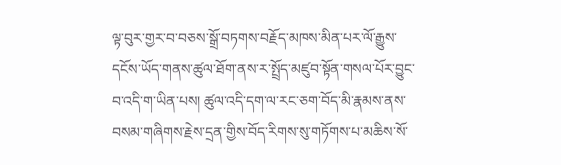ལྟ་བུར་གྱར་བ་བཅས་སྒྲོ་བཏགས་བརྗོད་མཁས་མིན་པར་ལོ་རྒྱུས་དངོས་ཡོད་གནས་ཚུལ་ཐོག་ནས་ར་སྤྲོད་མཛུབ་སྟོན་གསལ་པོར་བྱུང་བ་འདི་ག་ཡིན་པས། ཚུལ་འདི་དག་ལ་རང་ཅག་བོད་མི་རྣམས་ནས་བསམ་གཞིགས་རྗེས་དྲན་གྱིས་བོད་རིགས་སུ་གཏོགས་པ་མཆིས་སོ་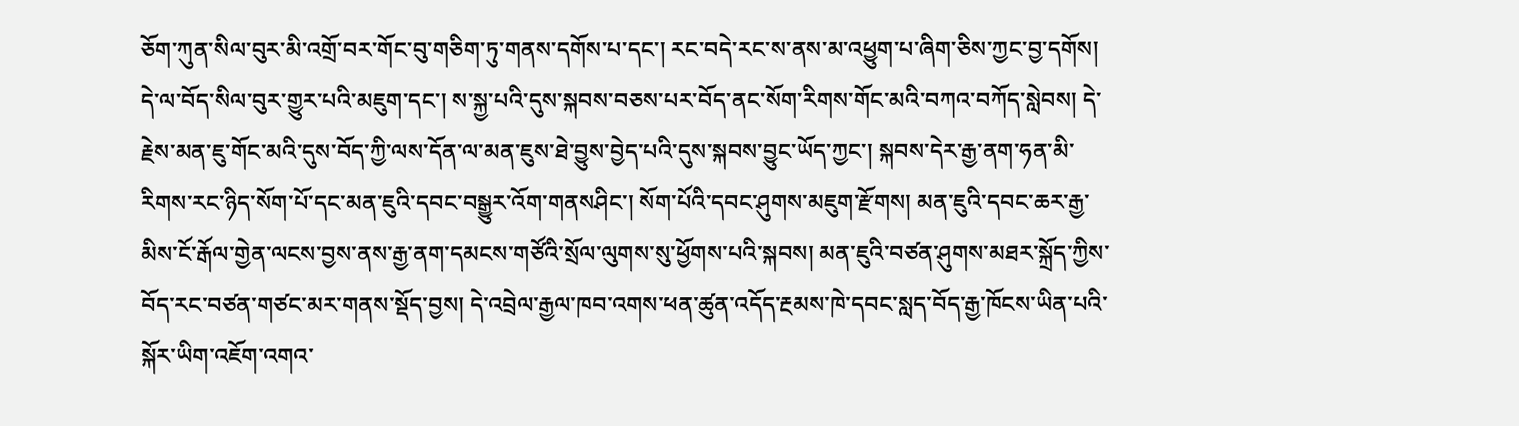ཅོག་ཀུན་སིལ་བུར་མི་འགྲོ་བར་གོང་བུ་གཅིག་ཏུ་གནས་དགོས་པ་དང་། རང་བདེ་རང་ས་ནས་མ་འཕྱུག་པ་ཞིག་ཅིས་ཀྱང་བྱ་དགོས།
དེ་ལ་བོད་སིལ་བུར་གྱུར་པའི་མཇུག་དང་། ས་སྐྱ་པའི་དུས་སྐབས་བཅས་པར་བོད་ནང་སོག་རིགས་གོང་མའི་བཀའ་བཀོད་སླེབས། དེ་རྗེས་མན་ཇུ་གོང་མའི་དུས་བོད་ཀྱི་ལས་དོན་ལ་མན་ཇུས་ཐེ་བྱུས་བྱེད་པའི་དུས་སྐབས་བྱུང་ཡོད་ཀྱང་། སྐབས་དེར་རྒྱ་ནག་ཧན་མི་རིགས་རང་ཉིད་སོག་པོ་དང་མན་ཇུའི་དབང་བསྒྱུར་འོག་གནསཤིང་། སོག་པོའི་དབང་ཤུགས་མཇུག་རྫོགས། མན་ཇུའི་དབང་ཆར་རྒྱ་མིས་ངོ་རྒོལ་གྱེན་ལངས་བྱས་ནས་རྒྱ་ནག་དམངས་གཙོའི་སྲོལ་ལུགས་སུ་ཕྱོགས་པའི་སྐབས། མན་ཇུའི་བཙན་ཤུགས་མཐར་སྐྲོད་ཀྱིས་བོད་རང་བཙན་གཙང་མར་གནས་སྡོད་བྱས། དེ་འབྲེལ་རྒྱལ་ཁབ་འགས་ཕན་ཚུན་འདོད་རྔམས་ཁེ་དབང་སླད་བོད་རྒྱ་ཁོངས་ཡིན་པའི་སྐོར་ཡིག་འཇོག་འགའ་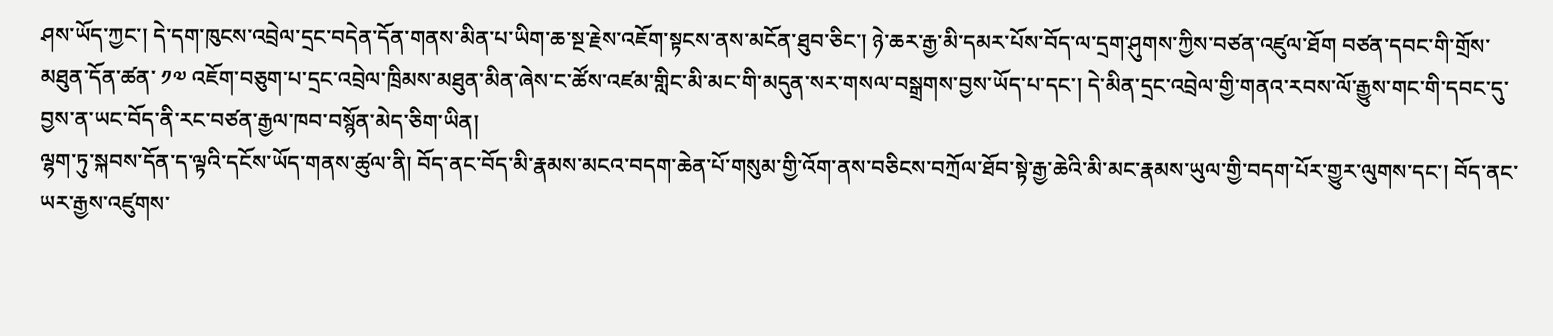ཤས་ཡོད་ཀྱང་། དེ་དག་ཁུངས་འབྲེལ་དྲང་བདེན་དོན་གནས་མིན་པ་ཡིག་ཆ་སྔ་རྗེས་འཇོག་སྟངས་ནས་མངོན་ཐུབ་ཅིང་། ཉེ་ཆར་རྒྱ་མི་དམར་པོས་བོད་ལ་དྲག་ཤུགས་ཀྱིས་བཙན་འཛུལ་ཐོག བཙན་དབང་གི་གྲོས་མཐུན་དོན་ཚན་ ༡༧ འཇོག་བཅུག་པ་དྲང་འབྲེལ་ཁྲིམས་མཐུན་མིན་ཞེས་ང་ཚོས་འཛམ་གླིང་མི་མང་གི་མདུན་སར་གསལ་བསྒྲགས་བྱས་ཡོད་པ་དང་། དེ་མིན་དྲང་འབྲེལ་གྱི་གནའ་རབས་ལོ་རྒྱུས་གང་གི་དབང་དུ་བྱས་ན་ཡང་བོད་ནི་རང་བཙན་རྒྱལ་ཁབ་བསྙོན་མེད་ཅིག་ཡིན།
ལྷག་ཏུ་སྐབས་དོན་ད་ལྟའི་དངོས་ཡོད་གནས་ཚུལ་ནི། བོད་ནང་བོད་མི་རྣམས་མངའ་བདག་ཆེན་པོ་གསུམ་གྱི་འོག་ནས་བཅིངས་བཀྲོལ་ཐོབ་སྟེ་རྒྱ་ཆེའི་མི་མང་རྣམས་ཡུལ་གྱི་བདག་པོར་གྱུར་ལུགས་དང་། བོད་ནང་ཡར་རྒྱས་འཛུགས་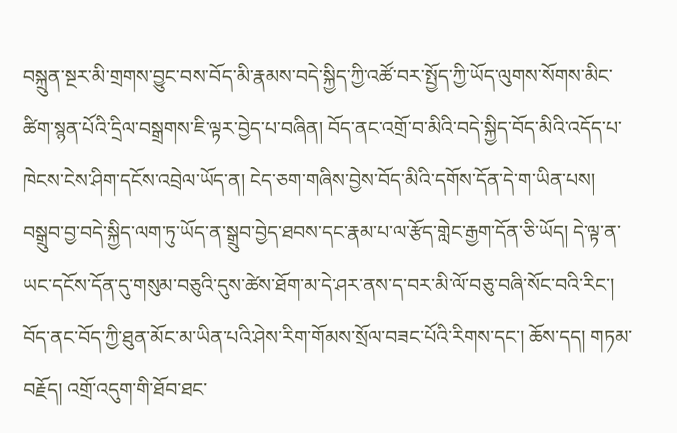བསྐྲུན་སྔར་མི་གྲགས་བྱུང་བས་བོད་མི་རྣམས་བདེ་སྐྱིད་ཀྱི་འཚོ་བར་སྤྱོད་ཀྱི་ཡོད་ལུགས་སོགས་མིང་ཚིག་སྙན་པོའི་དྲིལ་བསྒྲགས་ཇི་ལྟར་བྱེད་པ་བཞིན། བོད་ནང་འགྲོ་བ་མིའི་བདེ་སྐྱིད་བོད་མིའི་འདོད་པ་ཁེངས་ངེས་ཤིག་དངོས་འབྲེལ་ཡོད་ན། ངེད་ཅག་གཞིས་བྱེས་བོད་མིའི་དགོས་དོན་དེ་ག་ཡིན་པས། བསྒྲུབ་བྱ་བདེ་སྐྱིད་ལག་ཏུ་ཡོད་ན་སྒྲུབ་བྱེད་ཐབས་དང་རྣམ་པ་ལ་རྩོད་གླེང་རྒྱག་དོན་ཅི་ཡོད། དེ་ལྟ་ན་ཡང་དངོས་དོན་དུ་གསུམ་བཅུའི་དུས་ཚེས་ཐོག་མ་དེ་ཤར་ནས་ད་བར་མི་ལོ་བཅུ་བཞི་སོང་བའི་རིང་། བོད་ནང་བོད་ཀྱི་ཐུན་མོང་མ་ཡིན་པའི་ཤེས་རིག་གོམས་སྲོལ་བཟང་པོའི་རིགས་དང་། ཆོས་དད། གཏམ་བརྗོད། འགྲོ་འདུག་གི་ཐོབ་ཐང་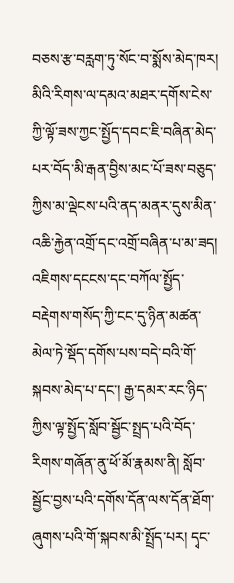བཅས་རྩ་བརླག་ཏུ་སོང་བ་སྨོས་མེད་ཁར། མིའི་རིགས་ལ་དམའ་མཐར་དགོས་ངེས་ཀྱི་ལྟོ་ཟས་ཀྱང་སྤྱོད་དབང་ཇི་བཞིན་མེད་པར་བོད་མི་རྒན་བྱིས་མང་པོ་ཟས་བཅུད་ཀྱིས་མ་ལྡེངས་པའི་ནད་མནར་དུས་མིན་འཆི་རྐྱེན་འགྲོ་དང་འགྲོ་བཞིན་པ་མ་ཟད། འཇིགས་དངངས་དང་བཀོལ་སྤྱོད་བརྡེགས་གསོད་ཀྱི་ངང་དུ་ཉིན་མཚན་མེལ་ཏེ་སྡོད་དགོས་པས་བདེ་བའི་གོ་སྐབས་མེད་པ་དང་། རྒྱ་དམར་རང་ཉིད་ཀྱིས་ལྟ་སྤྱོད་སློབ་སྦྱོང་སྤྲད་པའི་བོད་རིགས་གཞོན་ནུ་ཕོ་མོ་རྣམས་ནི། སློབ་སྦྱོང་བྱས་པའི་དགོས་དོན་ལས་དོན་ཐོག་ཞུགས་པའི་གོ་སྐབས་མི་སྤྲོད་པར། དྭང་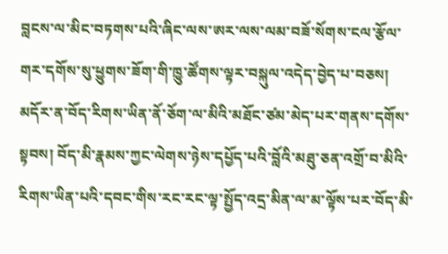བླངས་ལ་མིང་བཏགས་པའི་ཞིང་ལས་ཨར་ལས་ལམ་བཟོ་སོགས་ངལ་རྩོལ་གར་དགོས་སུ་ཕྱུགས་ཟོག་གི་ཁྱུ་ཚོགས་ལྟར་བསྐུལ་འདེད་བྱེད་པ་བཅས། མདོར་ན་བོད་རིགས་ཡིན་ནོ་ཅོག་ལ་མིའི་མཐོང་ཙམ་མེད་པར་གནས་དགོས་སྟབས། བོད་མི་རྣམས་ཀྱང་ལེགས་ཉེས་དཔྱོད་པའི་བློའི་མཐུ་ཅན་འགྲོ་བ་མིའི་རིགས་ཡིན་པའི་དབང་གིས་རང་རང་ལྟ་སྤྱོད་འདྲ་མིན་ལ་མ་ལྟོས་པར་བོད་མི་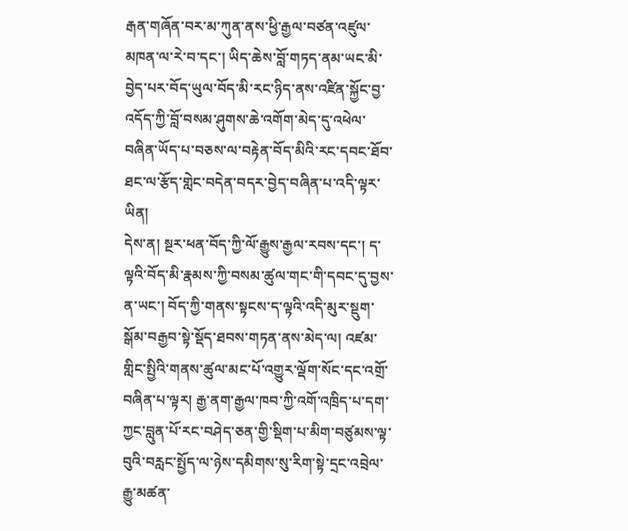རྒན་གཞོན་བར་མ་ཀུན་ནས་ཕྱི་རྒྱལ་བཙན་འཛུལ་མཁན་ལ་རེ་བ་དང་། ཡིད་ཆེས་བློ་གཏད་ནམ་ཡང་མི་བྱེད་པར་བོད་ཡུལ་བོད་མི་རང་ཉིད་ནས་འཛིན་སྐྱོང་བྱ་འདོད་ཀྱི་བློ་བསམ་ཤུགས་ཆེ་འགོག་མེད་དུ་འཕེལ་བཞིན་ཡོད་པ་བཅས་ལ་བརྟེན་བོད་མིའི་རང་དབང་ཐོབ་ཐང་ལ་རྩོད་གླེང་བདེན་བདར་བྱེད་བཞིན་པ་འདི་ལྟར་ཡིན།
དེས་ན། སྔར་ཕན་བོད་ཀྱི་ལོ་རྒྱུས་རྒྱལ་རབས་དང་། ད་ལྟའི་བོད་མི་རྣམས་ཀྱི་བསམ་ཚུལ་གང་གི་དབང་དུ་བྱས་ན་ཡང་། བོད་ཀྱི་གནས་སྟངས་ད་ལྟའི་འདི་མུར་སྡུག་སྒོམ་བརྒྱབ་སྟེ་སྡོད་ཐབས་གཏན་ནས་མེད་ལ། འཛམ་གླིང་སྤྱིའི་གནས་ཚུལ་མང་པོ་འགྱུར་ལྡོག་སོང་དང་འགྲོ་བཞིན་པ་ལྟར། རྒྱ་ནག་རྒྱལ་ཁབ་ཀྱི་འགོ་འཁྲིད་པ་དག་ཀྱང་བླུན་པོ་རང་བཤེད་ཅན་གྱི་སྡིག་པ་མིག་བཙུམས་ལྟ་བུའི་བརླང་སྤྱོད་ལ་ཉེས་དམིགས་སུ་རིག་སྟེ་དྲང་འབྲེལ་རྒྱུ་མཚན་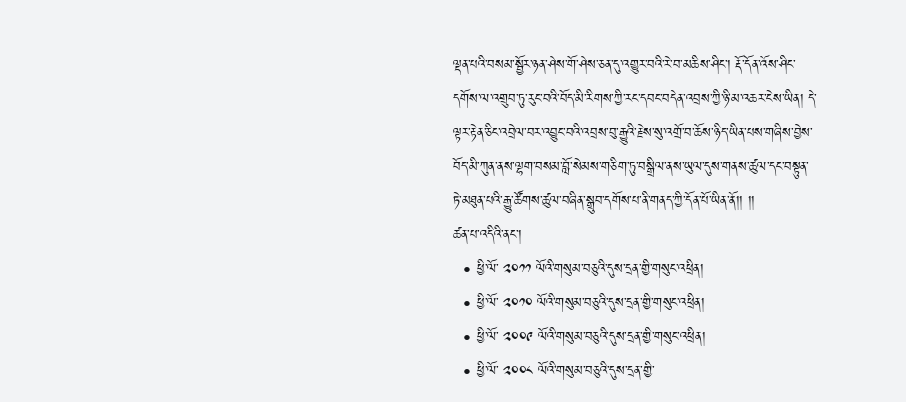ལྡན་པའི་བསམ་སྦྱོར་ཉན་ཤེས་གོ་ཤེས་ཅན་དུ་འགྱུར་བའི་རེ་བ་མཆིས་ཤིང་། རྡོ་དོན་འོས་ཤིང་དགོས་ལ་འགྲུབ་ཏུ་རུང་བའི་བོད་མི་རིགས་ཀྱི་རང་དབང་བདེན་འབྲས་ཀྱི་ཉི་མ་འཆར་ངེས་ཡིན། དེ་ལྟར་རྟེན་ཅིང་འབྲེལ་བར་འབྱུང་བའི་འབྲས་བུ་རྒྱུའི་རྗེས་སུ་འགྲོ་བ་ཆོས་ཉིད་ཡིན་པས་གཞིས་བྱེས་བོད་མི་ཀུན་ནས་ལྷག་བསམ་བློ་སེམས་གཅིག་ཏུ་བསྒྲིལ་ནས་ཡུལ་དུས་གནས་ཚུལ་དང་བསྟུན་ཏེ་མཐུན་པའི་རྒྱུ་ཚོགས་ཚུལ་བཞིན་སྒྲུབ་དགོས་པ་ནི་གནད་ཀྱི་དོན་པོ་ཡིན་ནོ།། །།
ཚན་པ་འདིའི་ནང་།
  • ཕྱི་ལོ་ ༢༠༡༡ ལོའི་གསུམ་བཅུའི་དུས་དྲན་གྱི་གསུང་འཕྲིན།
  • ཕྱི་ལོ་ ༢༠༡༠ ལོའི་གསུམ་བཅུའི་དུས་དྲན་གྱི་གསུང་འཕྲིན།
  • ཕྱི་ལོ་ ༢༠༠༩ ལོའི་གསུམ་བཅུའི་དུས་དྲན་གྱི་གསུང་འཕྲིན།
  • ཕྱི་ལོ་ ༢༠༠༨ ལོའི་གསུམ་བཅུའི་དུས་དྲན་གྱི་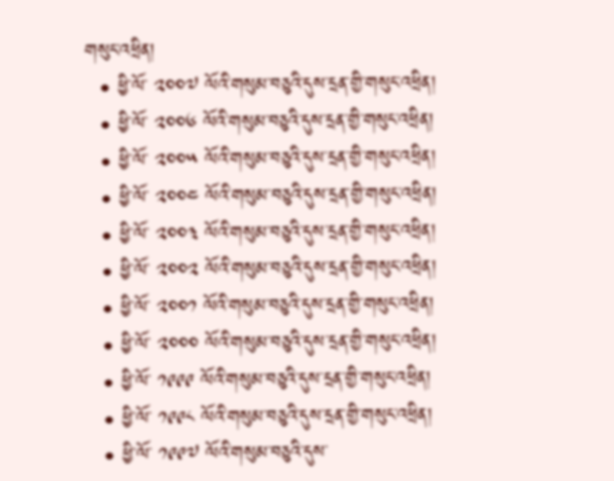གསུང་འཕྲིན།
  • ཕྱི་ལོ་ ༢༠༠༧ ལོའི་གསུམ་བཅུའི་དུས་དྲན་གྱི་གསུང་འཕྲིན།
  • ཕྱི་ལོ་ ༢༠༠༦ ལོའི་གསུམ་བཅུའི་དུས་དྲན་གྱི་གསུང་འཕྲིན།
  • ཕྱི་ལོ་ ༢༠༠༥ ལོའི་གསུམ་བཅུའི་དུས་དྲན་གྱི་གསུང་འཕྲིན།
  • ཕྱི་ལོ་ ༢༠༠༤ ལོའི་གསུམ་བཅུའི་དུས་དྲན་གྱི་གསུང་འཕྲིན།
  • ཕྱི་ལོ་ ༢༠༠༣ ལོའི་གསུམ་བཅུའི་དུས་དྲན་གྱི་གསུང་འཕྲིན།
  • ཕྱི་ལོ་ ༢༠༠༢ ལོའི་གསུམ་བཅུའི་དུས་དྲན་གྱི་གསུང་འཕྲིན།
  • ཕྱི་ལོ་ ༢༠༠༡ ལོའི་གསུམ་བཅུའི་དུས་དྲན་གྱི་གསུང་འཕྲིན།
  • ཕྱི་ལོ་ ༢༠༠༠ ལོའི་གསུམ་བཅུའི་དུས་དྲན་གྱི་གསུང་འཕྲིན།
  • ཕྱི་ལོ་ ༡༩༩༩ ལོའི་གསུམ་བཅུའི་དུས་དྲན་གྱི་གསུང་འཕྲིན།
  • ཕྱི་ལོ་ ༡༩༩༨ ལོའི་གསུམ་བཅུའི་དུས་དྲན་གྱི་གསུང་འཕྲིན།
  • ཕྱི་ལོ་ ༡༩༩༧ ལོའི་གསུམ་བཅུའི་དུས་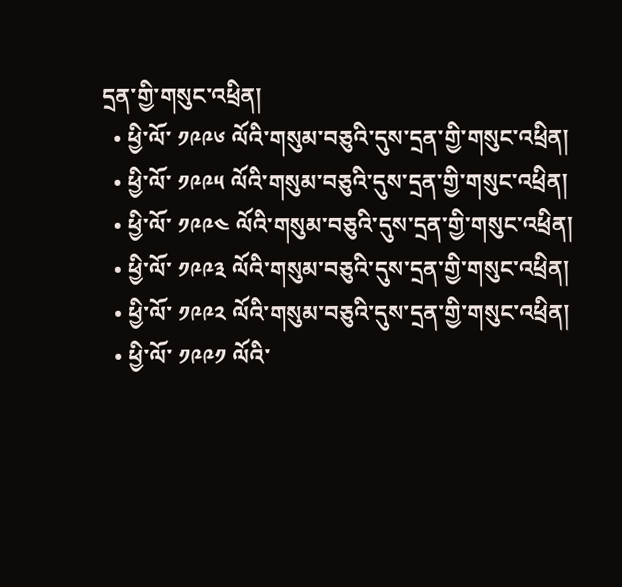དྲན་གྱི་གསུང་འཕྲིན།
  • ཕྱི་ལོ་ ༡༩༩༦ ལོའི་གསུམ་བཅུའི་དུས་དྲན་གྱི་གསུང་འཕྲིན།
  • ཕྱི་ལོ་ ༡༩༩༥ ལོའི་གསུམ་བཅུའི་དུས་དྲན་གྱི་གསུང་འཕྲིན།
  • ཕྱི་ལོ་ ༡༩༩༤ ལོའི་གསུམ་བཅུའི་དུས་དྲན་གྱི་གསུང་འཕྲིན།
  • ཕྱི་ལོ་ ༡༩༩༣ ལོའི་གསུམ་བཅུའི་དུས་དྲན་གྱི་གསུང་འཕྲིན།
  • ཕྱི་ལོ་ ༡༩༩༢ ལོའི་གསུམ་བཅུའི་དུས་དྲན་གྱི་གསུང་འཕྲིན།
  • ཕྱི་ལོ་ ༡༩༩༡ ལོའི་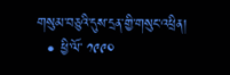གསུམ་བཅུའི་དུས་དྲན་གྱི་གསུང་འཕྲིན།
  • ཕྱི་ལོ་ ༡༩༩༠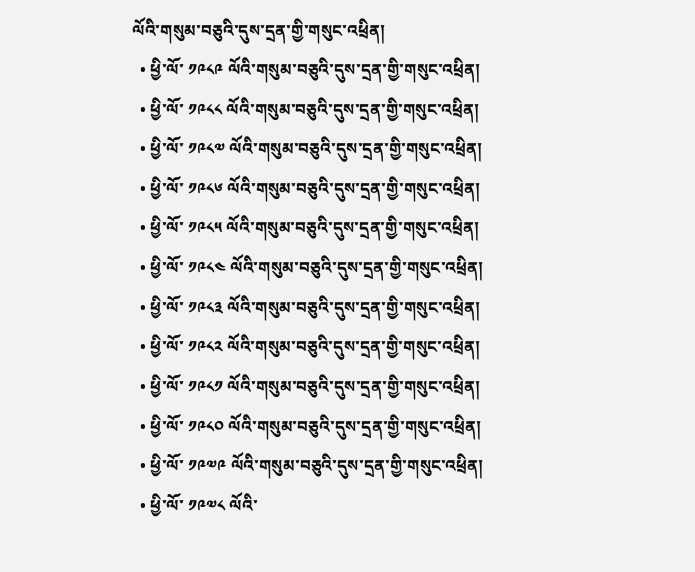ལོའི་གསུམ་བཅུའི་དུས་དྲན་གྱི་གསུང་འཕྲིན།
  • ཕྱི་ལོ་ ༡༩༨༩ ལོའི་གསུམ་བཅུའི་དུས་དྲན་གྱི་གསུང་འཕྲིན།
  • ཕྱི་ལོ་ ༡༩༨༨ ལོའི་གསུམ་བཅུའི་དུས་དྲན་གྱི་གསུང་འཕྲིན།
  • ཕྱི་ལོ་ ༡༩༨༧ ལོའི་གསུམ་བཅུའི་དུས་དྲན་གྱི་གསུང་འཕྲིན།
  • ཕྱི་ལོ་ ༡༩༨༦ ལོའི་གསུམ་བཅུའི་དུས་དྲན་གྱི་གསུང་འཕྲིན།
  • ཕྱི་ལོ་ ༡༩༨༥ ལོའི་གསུམ་བཅུའི་དུས་དྲན་གྱི་གསུང་འཕྲིན།
  • ཕྱི་ལོ་ ༡༩༨༤ ལོའི་གསུམ་བཅུའི་དུས་དྲན་གྱི་གསུང་འཕྲིན།
  • ཕྱི་ལོ་ ༡༩༨༣ ལོའི་གསུམ་བཅུའི་དུས་དྲན་གྱི་གསུང་འཕྲིན།
  • ཕྱི་ལོ་ ༡༩༨༢ ལོའི་གསུམ་བཅུའི་དུས་དྲན་གྱི་གསུང་འཕྲིན།
  • ཕྱི་ལོ་ ༡༩༨༡ ལོའི་གསུམ་བཅུའི་དུས་དྲན་གྱི་གསུང་འཕྲིན།
  • ཕྱི་ལོ་ ༡༩༨༠ ལོའི་གསུམ་བཅུའི་དུས་དྲན་གྱི་གསུང་འཕྲིན།
  • ཕྱི་ལོ་ ༡༩༧༩ ལོའི་གསུམ་བཅུའི་དུས་དྲན་གྱི་གསུང་འཕྲིན།
  • ཕྱི་ལོ་ ༡༩༧༨ ལོའི་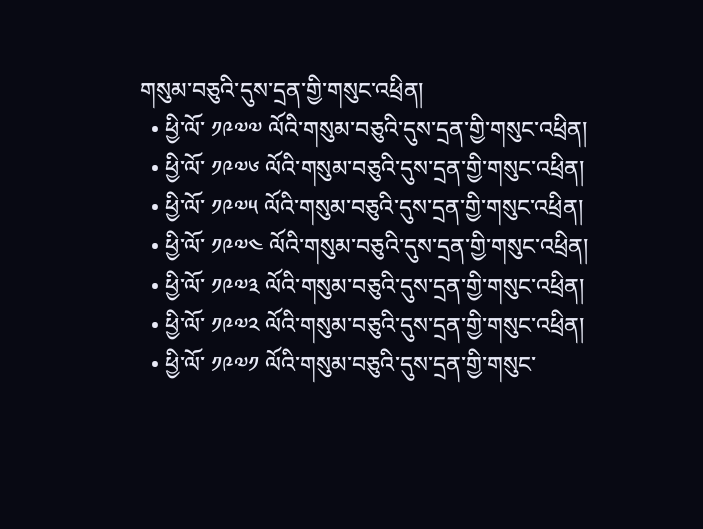གསུམ་བཅུའི་དུས་དྲན་གྱི་གསུང་འཕྲིན།
  • ཕྱི་ལོ་ ༡༩༧༧ ལོའི་གསུམ་བཅུའི་དུས་དྲན་གྱི་གསུང་འཕྲིན།
  • ཕྱི་ལོ་ ༡༩༧༦ ལོའི་གསུམ་བཅུའི་དུས་དྲན་གྱི་གསུང་འཕྲིན།
  • ཕྱི་ལོ་ ༡༩༧༥ ལོའི་གསུམ་བཅུའི་དུས་དྲན་གྱི་གསུང་འཕྲིན།
  • ཕྱི་ལོ་ ༡༩༧༤ ལོའི་གསུམ་བཅུའི་དུས་དྲན་གྱི་གསུང་འཕྲིན།
  • ཕྱི་ལོ་ ༡༩༧༣ ལོའི་གསུམ་བཅུའི་དུས་དྲན་གྱི་གསུང་འཕྲིན།
  • ཕྱི་ལོ་ ༡༩༧༢ ལོའི་གསུམ་བཅུའི་དུས་དྲན་གྱི་གསུང་འཕྲིན།
  • ཕྱི་ལོ་ ༡༩༧༡ ལོའི་གསུམ་བཅུའི་དུས་དྲན་གྱི་གསུང་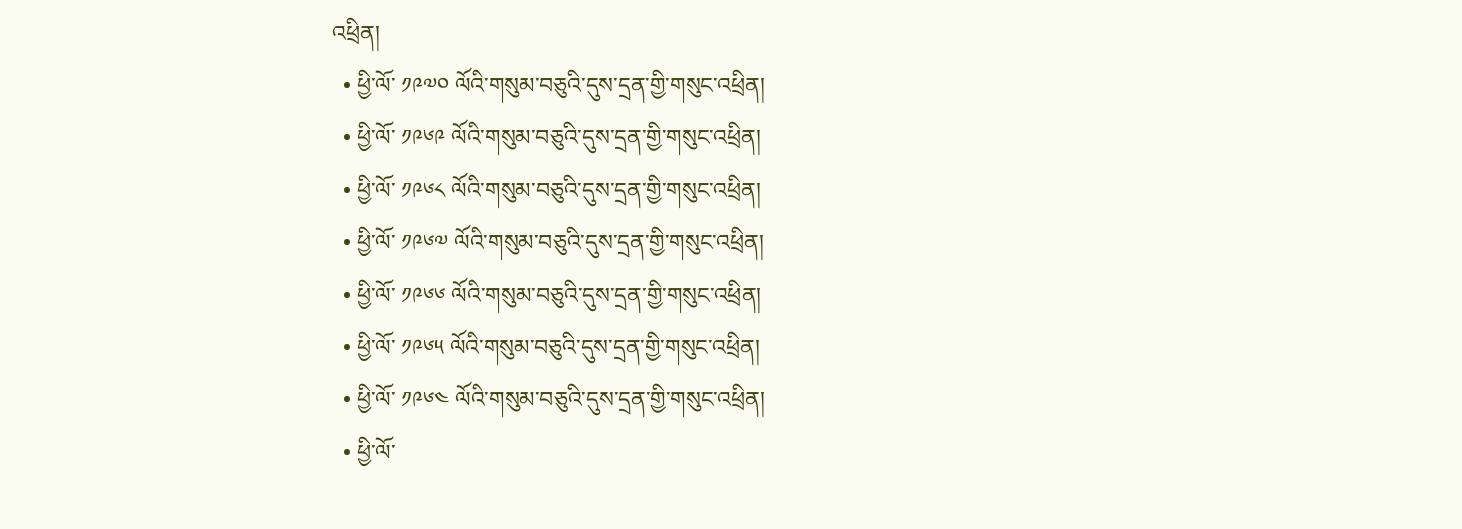འཕྲིན།
  • ཕྱི་ལོ་ ༡༩༧༠ ལོའི་གསུམ་བཅུའི་དུས་དྲན་གྱི་གསུང་འཕྲིན།
  • ཕྱི་ལོ་ ༡༩༦༩ ལོའི་གསུམ་བཅུའི་དུས་དྲན་གྱི་གསུང་འཕྲིན།
  • ཕྱི་ལོ་ ༡༩༦༨ ལོའི་གསུམ་བཅུའི་དུས་དྲན་གྱི་གསུང་འཕྲིན།
  • ཕྱི་ལོ་ ༡༩༦༧ ལོའི་གསུམ་བཅུའི་དུས་དྲན་གྱི་གསུང་འཕྲིན།
  • ཕྱི་ལོ་ ༡༩༦༦ ལོའི་གསུམ་བཅུའི་དུས་དྲན་གྱི་གསུང་འཕྲིན།
  • ཕྱི་ལོ་ ༡༩༦༥ ལོའི་གསུམ་བཅུའི་དུས་དྲན་གྱི་གསུང་འཕྲིན།
  • ཕྱི་ལོ་ ༡༩༦༤ ལོའི་གསུམ་བཅུའི་དུས་དྲན་གྱི་གསུང་འཕྲིན།
  • ཕྱི་ལོ་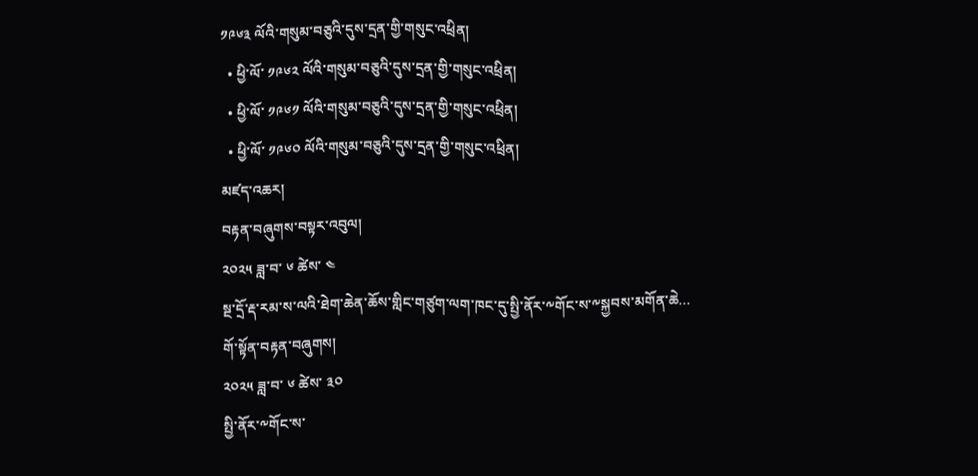༡༩༦༣ ལོའི་གསུམ་བཅུའི་དུས་དྲན་གྱི་གསུང་འཕྲིན།
  • ཕྱི་ལོ་ ༡༩༦༢ ལོའི་གསུམ་བཅུའི་དུས་དྲན་གྱི་གསུང་འཕྲིན།
  • ཕྱི་ལོ་ ༡༩༦༡ ལོའི་གསུམ་བཅུའི་དུས་དྲན་གྱི་གསུང་འཕྲིན།
  • ཕྱི་ལོ་ ༡༩༦༠ ལོའི་གསུམ་བཅུའི་དུས་དྲན་གྱི་གསུང་འཕྲིན།
མཛད་འཆར།
བརྟན་བཞུགས་བསྟར་འབུལ།
༢༠༢༥ ཟླ་བ་ ༦ ཚེས་ ༤
སྔ་དྲོ་རྡ་རམ་ས་ལའི་ཐེག་ཆེན་ཆོས་གླིང་གཙུག་ལག་ཁང་དུ་སྤྱི་ནོར་༸གོང་ས་༸སྐྱབས་མགོན་ཆེ...
གོ་སྟོན་བརྟན་བཞུགས།
༢༠༢༥ ཟླ་བ་ ༦ ཚེས་ ༣༠
སྤྱི་ནོར་༸གོང་ས་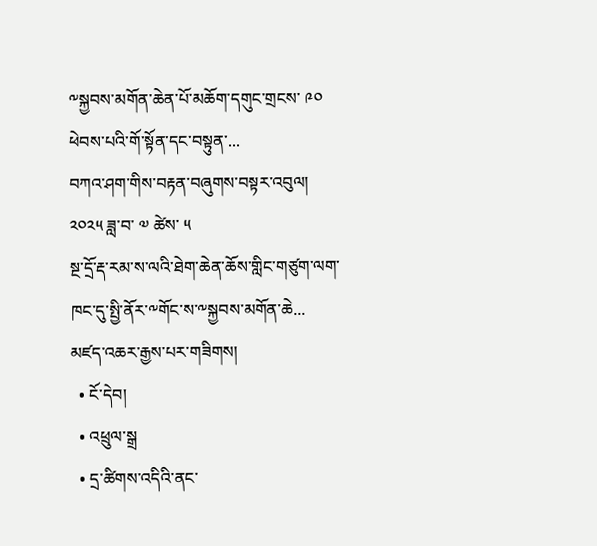༸སྐྱབས་མགོན་ཆེན་པོ་མཆོག་དགུང་གྲངས་ ༩༠ ཕེབས་པའི་གོ་སྟོན་དང་བསྟུན་...
བཀའ་ཤག་གིས་བརྟན་བཞུགས་བསྟར་འབུལ།
༢༠༢༥ ཟླ་བ་ ༧ ཚེས་ ༥
སྔ་དྲོ་རྡ་རམ་ས་ལའི་ཐེག་ཆེན་ཆོས་གླིང་གཙུག་ལག་ཁང་དུ་སྤྱི་ནོར་༸གོང་ས་༸སྐྱབས་མགོན་ཆེ...
མཛད་འཆར་རྒྱས་པར་གཟིགས།
  • ངོ་དེབ།
  • འཕྲུལ་སྒྲ
  • དྲ་ཚིགས་འདིའི་ནང་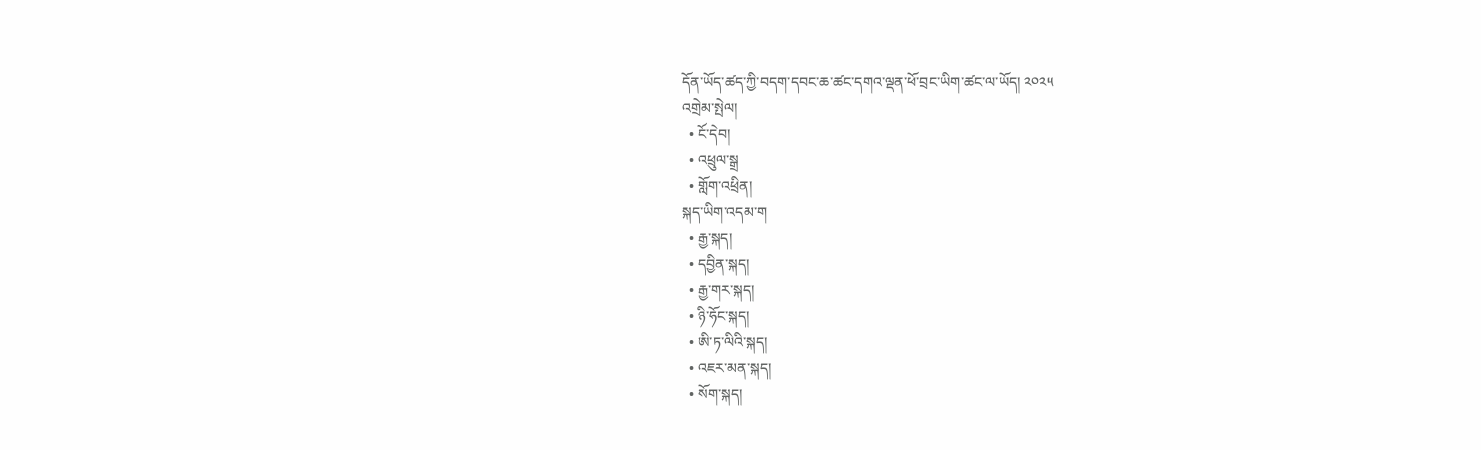དོན་ཡོད་ཚད་ཀྱི་བདག་དབང་ཆ་ཚང་དགའ་ལྡན་ཕོ་བྲང་ཡིག་ཚང་ལ་ཡོད། ༢༠༢༥
འགྲེམ་སྤེལ།
  • ངོ་དེབ།
  • འཕྲུལ་སྒྲ
  • གློག་འཕྲིན།
སྐད་ཡིག་འདམ་ག
  • རྒྱ་སྐད།
  • དབྱིན་སྐད།
  • རྒྱ་གར་སྐད།
  • ཉི་ཧོང་སྐད།
  • ཨི་ཏ་ལིའི་སྐད།
  • འཇར་མན་སྐད།
  • སོག་སྐད།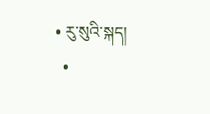• རུ་སུའི་སྐད།
  •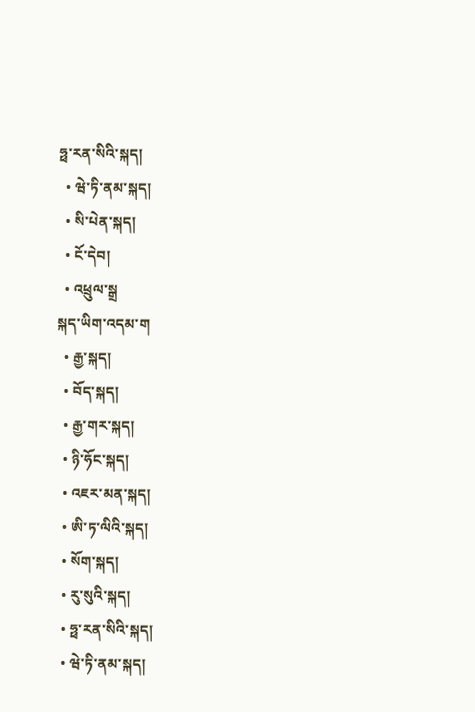ཧྥ་རན་སིའི་སྐད།
  • ཝེ་ཏི་ནམ་སྐད།
  • སི་པེན་སྐད།
  • ངོ་དེབ།
  • འཕྲུལ་སྒྲ
སྐད་ཡིག་འདམ་ག
  • རྒྱ་སྐད།
  • བོད་སྐད།
  • རྒྱ་གར་སྐད།
  • ཉི་ཧོང་སྐད།
  • འཇར་མན་སྐད།
  • ཨི་ཏ་ལིའི་སྐད།
  • སོག་སྐད།
  • རུ་སུའི་སྐད།
  • ཧྥ་རན་སིའི་སྐད།
  • ཝེ་ཏི་ནམ་སྐད།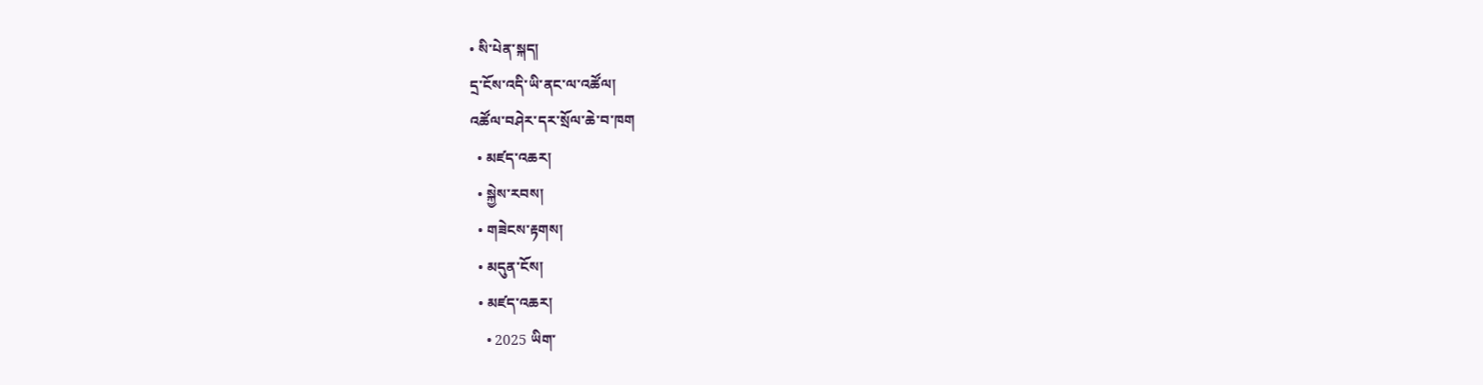• སི་པེན་སྐད།
དྲ་ངོས་འདི་ཡི་ནང་ལ་འཚོལ།
འཚོལ་བཤེར་དར་སྲོལ་ཆེ་བ་ཁག
  • མཛད་འཆར།
  • སྐྱེས་རབས།
  • གཟེངས་རྟགས།
  • མདུན་ངོས།
  • མཛད་འཆར།
    • 2025 ཡིག་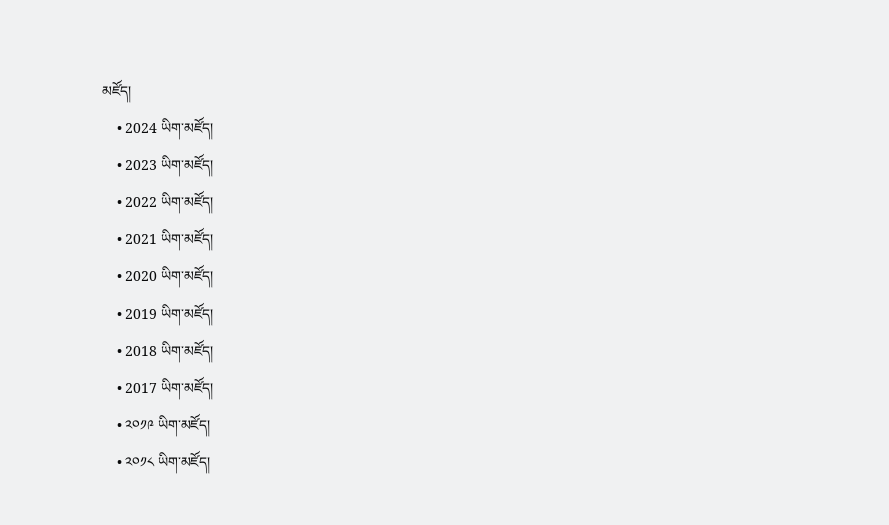མཛོད།
    • 2024 ཡིག་མཛོད།
    • 2023 ཡིག་མཛོད།
    • 2022 ཡིག་མཛོད།
    • 2021 ཡིག་མཛོད།
    • 2020 ཡིག་མཛོད།
    • 2019 ཡིག་མཛོད།
    • 2018 ཡིག་མཛོད།
    • 2017 ཡིག་མཛོད།
    • ༢༠༡༩ ཡིག་མཛོད།
    • ༢༠༡༨ ཡིག་མཛོད།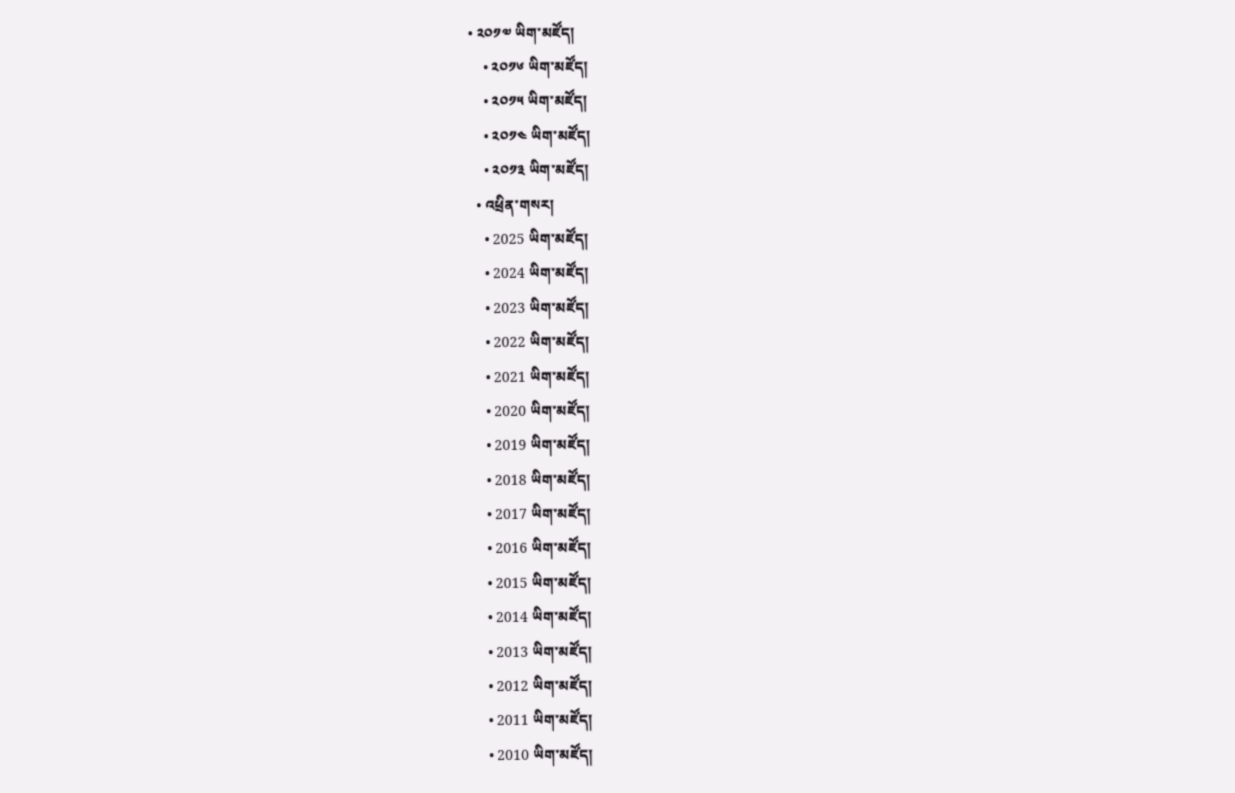• ༢༠༡༧ ཡིག་མཛོད།
    • ༢༠༡༦ ཡིག་མཛོད།
    • ༢༠༡༥ ཡིག་མཛོད།
    • ༢༠༡༤ ཡིག་མཛོད།
    • ༢༠༡༣ ཡིག་མཛོད།
  • འཕྲིན་གསར།
    • 2025 ཡིག་མཛོད།
    • 2024 ཡིག་མཛོད།
    • 2023 ཡིག་མཛོད།
    • 2022 ཡིག་མཛོད།
    • 2021 ཡིག་མཛོད།
    • 2020 ཡིག་མཛོད།
    • 2019 ཡིག་མཛོད།
    • 2018 ཡིག་མཛོད།
    • 2017 ཡིག་མཛོད།
    • 2016 ཡིག་མཛོད།
    • 2015 ཡིག་མཛོད།
    • 2014 ཡིག་མཛོད།
    • 2013 ཡིག་མཛོད།
    • 2012 ཡིག་མཛོད།
    • 2011 ཡིག་མཛོད།
    • 2010 ཡིག་མཛོད།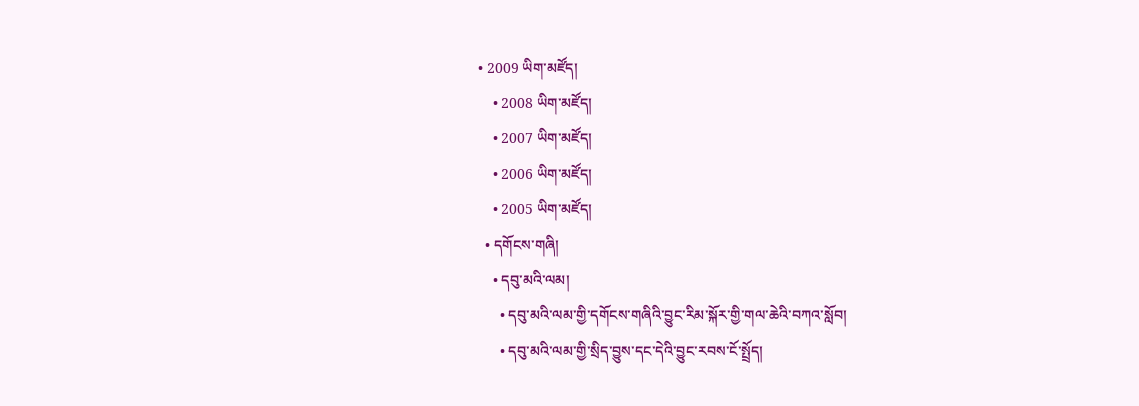• 2009 ཡིག་མཛོད།
    • 2008 ཡིག་མཛོད།
    • 2007 ཡིག་མཛོད།
    • 2006 ཡིག་མཛོད།
    • 2005 ཡིག་མཛོད།
  • དགོངས་གཞི།
    • དབུ་མའི་ལམ།
      • དབུ་མའི་ལམ་གྱི་དགོངས་གཞིའི་བྱུང་རིམ་སྐོར་གྱི་གལ་ཆེའི་བཀའ་སློབ།
      • དབུ་མའི་ལམ་གྱི་སྲིད་བྱུས་དང་དེའི་བྱུང་རབས་ངོ་སྤྲོད།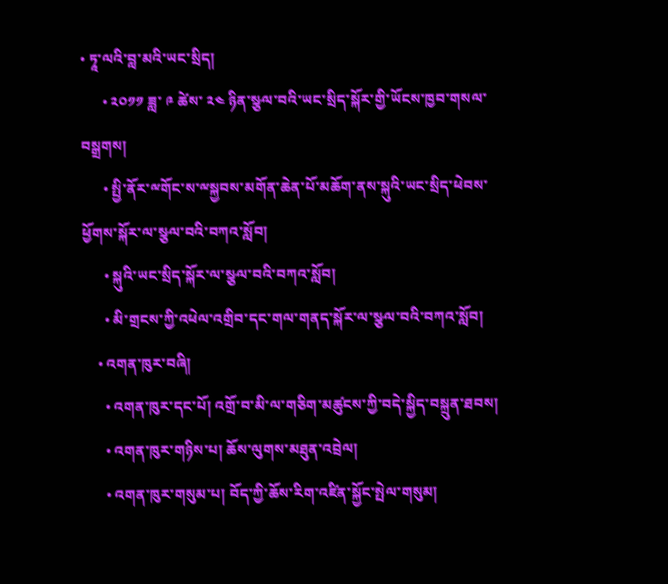• ཏཱ་ལའི་བླ་མའི་ཡང་སྲིད།
      • ༢༠༡༡ ཟླ་ ༩ ཚེས་ ༢༤ ཉིན་སྩལ་བའི་ཡང་སྲིད་སྐོར་གྱི་ཡོངས་ཁྱབ་གསལ་བསྒྲགས།
      • སྤྱི་ནོར་ྋགོང་ས་ྋསྐྱབས་མགོན་ཆེན་པོ་མཆོག་ནས་སྐུའི་ཡང་སྲིད་ཕེབས་ཕྱོགས་སྐོར་ལ་སྩལ་བའི་བཀའ་སློབ།
      • སྐུའི་ཡང་སྲིད་སྐོར་ལ་སྩལ་བའི་བཀའ་སློབ།
      • མི་གྲངས་ཀྱི་འཕེལ་འགྲིབ་དང་གལ་གནད་སྐོར་ལ་སྩལ་བའི་བཀའ་སློབ།
    • འགན་ཁུར་བཞི།
      • འགན་ཁུར་དང་པོ། འགྲོ་བ་མི་ལ་གཅིག་མཚུངས་ཀྱི་བདེ་སྐྱིད་བསྐྲུན་ཐབས།
      • འགན་ཁུར་གཉིས་པ། ཆོས་ལུགས་མཐུན་འབྲེལ།
      • འགན་ཁུར་གསུམ་པ། བོད་ཀྱི་ཆོས་རིག་འཛིན་སྐྱོང་སྤེལ་གསུམ།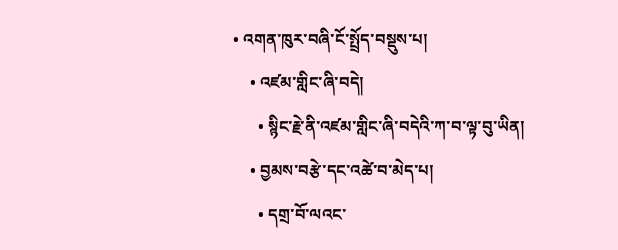• འགན་ཁུར་བཞི་ངོ་སྤྲོད་བསྡུས་པ།
    • འཛམ་གླིང་ཞི་བདེ།
      • སྙིང་རྗེ་ནི་འཛམ་གླིང་ཞི་བདེའི་ཀ་བ་ལྟ་བུ་ཡིན།
    • བྱམས་བརྩེ་དང་འཚེ་བ་མེད་པ།
      • དགྲ་བོ་ལའང་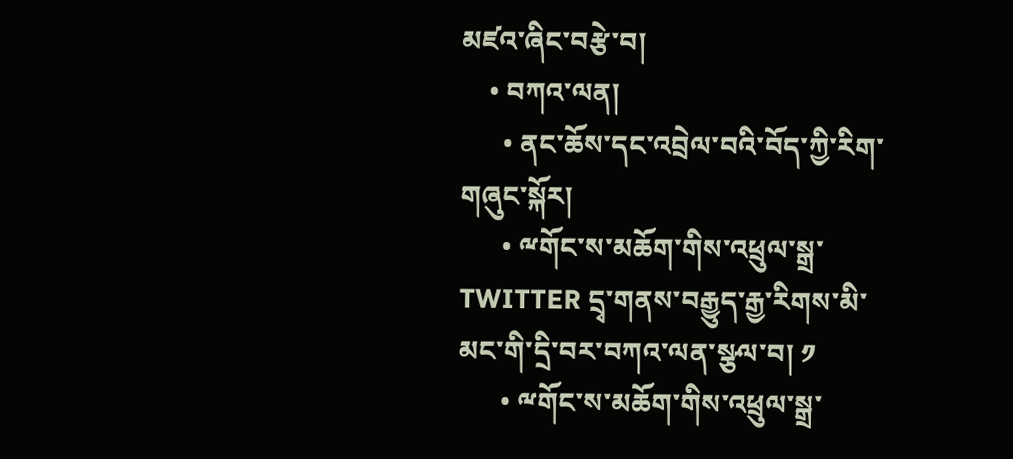མཛའ་ཞིང་བརྩེ་བ།
    • བཀའ་ལན།
      • ནང་ཆོས་དང་འབྲེལ་བའི་བོད་ཀྱི་རིག་གཞུང་སྐོར།
      • ྋགོང་ས་མཆོག་གིས་འཕྲུལ་སྒྲ་TWITTER དྲྭ་གནས་བརྒྱུད་རྒྱ་རིགས་མི་མང་གི་དྲི་བར་བཀའ་ལན་སྩལ་བ། ༡
      • ྋགོང་ས་མཆོག་གིས་འཕྲུལ་སྒྲ་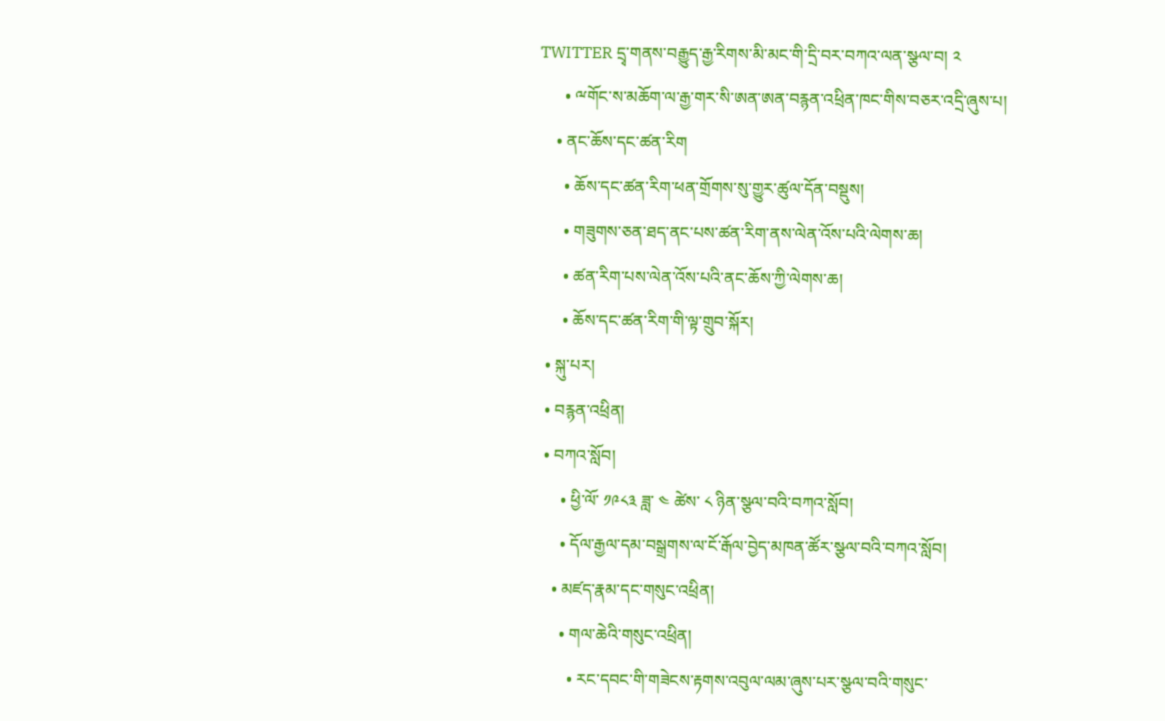TWITTER དྲྭ་གནས་བརྒྱུད་རྒྱ་རིགས་མི་མང་གི་དྲི་བར་བཀའ་ལན་སྩལ་བ། ༢
      • ྋགོང་ས་མཆོག་ལ་རྒྱ་གར་སི་ཨན་ཨན་བརྙན་འཕྲིན་ཁང་གིས་བཅར་འདྲི་ཞུས་པ།
    • ནང་ཆོས་དང་ཚན་རིག
      • ཆོས་དང་ཚན་རིག་ཕན་གྲོགས་སུ་གྱུར་ཚུལ་དོན་བསྡུས།
      • གཟུགས་ཅན་ཐད་ནང་པས་ཚན་རིག་ནས་ལེན་འོས་པའི་ལེགས་ཆ།
      • ཚན་རིག་པས་ལེན་འོས་པའི་ནང་ཆོས་ཀྱི་ལེགས་ཆ།
      • ཆོས་དང་ཚན་རིག་གི་ལྟ་གྲུབ་སྐོར།
  • སྐུ་པར།
  • བརྙན་འཕྲིན།
  • བཀའ་སློབ།
      • ཕྱི་ལོ་ ༡༩༨༣ ཟླ་ ༤ ཚེས་ ༨ ཉིན་སྩལ་བའི་བཀའ་སློབ།
      • དོལ་རྒྱལ་དམ་བསྒྲགས་ལ་ངོ་རྒོལ་བྱེད་མཁན་ཚོར་སྩལ་བའི་བཀའ་སློབ།
    • མཛད་རྣམ་དང་གསུང་འཕྲིན།
      • གལ་ཆེའི་གསུང་འཕྲིན།
        • རང་དབང་གི་གཟེངས་རྟགས་འབུལ་ལམ་ཞུས་པར་སྩལ་བའི་གསུང་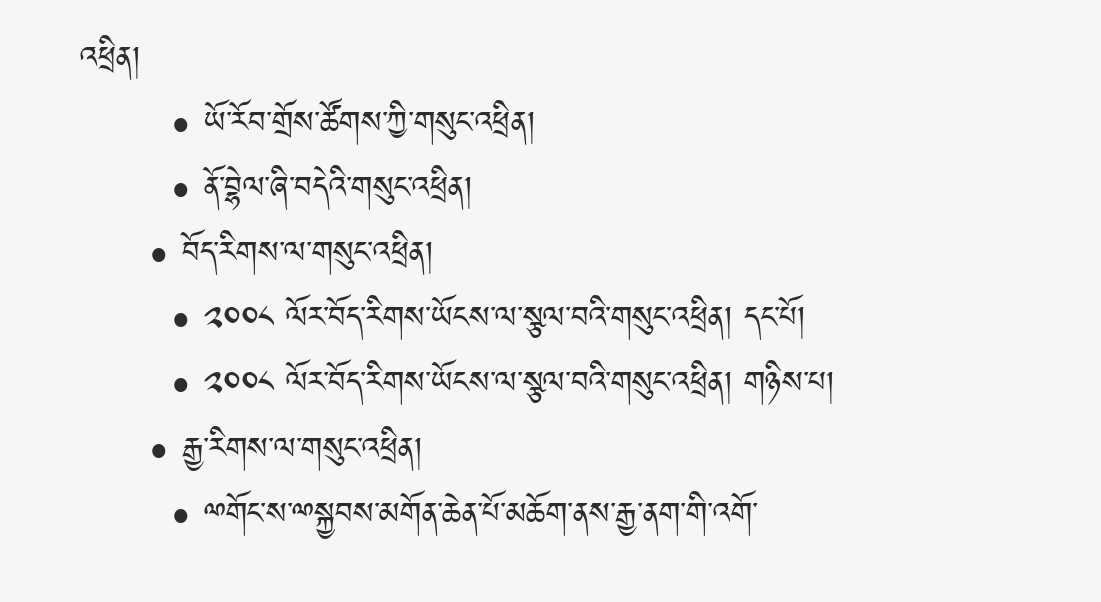འཕྲིན།
        • ཡོ་རོབ་གྲོས་ཚོགས་ཀྱི་གསུང་འཕྲིན།
        • ནོ་བྷེལ་ཞི་བདེའི་གསུང་འཕྲིན།
      • བོད་རིགས་ལ་གསུང་འཕྲིན།
        • ༢༠༠༨ ལོར་བོད་རིགས་ཡོངས་ལ་སྩལ་བའི་གསུང་འཕྲིན། དང་པོ།
        • ༢༠༠༨ ལོར་བོད་རིགས་ཡོངས་ལ་སྩལ་བའི་གསུང་འཕྲིན། གཉིས་པ།
      • རྒྱ་རིགས་ལ་གསུང་འཕྲིན།
        • ྋགོང་ས་ྋསྐྱབས་མགོན་ཆེན་པོ་མཆོག་ནས་རྒྱ་ནག་གི་འགོ་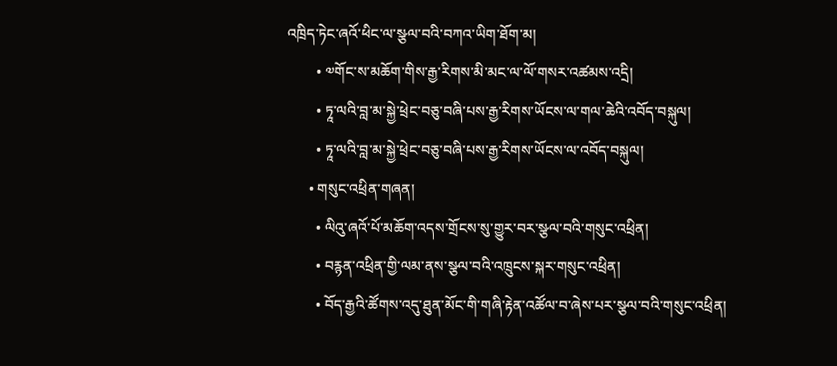འཁྲིད་ཏེང་ཞའོ་ཕིང་ལ་སྩལ་བའི་བཀའ་ཡིག་ཐོག་མ།
        • ༧གོང་ས་མཆོག་གིས་རྒྱ་རིགས་མི་མང་ལ་ལོ་གསར་འཚམས་འདྲི།
        • ཏཱ་ལའི་བླ་མ་སྐྱེ་ཕྲེང་བཅུ་བཞི་པས་རྒྱ་རིགས་ཡོངས་ལ་གལ་ཆེའི་འབོད་བསྐུལ།
        • ཏཱ་ལའི་བླ་མ་སྐྱེ་ཕྲེང་བཅུ་བཞི་པས་རྒྱ་རིགས་ཡོངས་ལ་འབོད་བསྐུལ།
      • གསུང་འཕྲིན་གཞན།
        • ལིའུ་ཞའོ་པོ་མཆོག་འདས་གྲོངས་སུ་གྱུར་བར་སྩལ་བའི་གསུང་འཕྲིན།
        • བརྙན་འཕྲིན་གྱི་ལམ་ནས་སྩལ་བའི་འཁྲུངས་སྐར་གསུང་འཕྲིན།
        • བོད་རྒྱའི་ཚོགས་འདུ་ཐུན་མོང་གི་གཞི་རྟེན་འཚོལ་བ་ཞེས་པར་སྩལ་བའི་གསུང་འཕྲིན།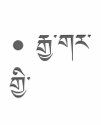• རྒྱ་གར་གྱི་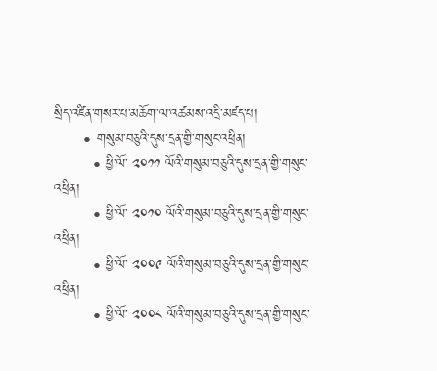སྲིད་འཛིན་གསར་པ་མཆོག་ལ་འཚམས་འདྲི་མཛད་པ།
      • གསུམ་བཅུའི་དུས་དྲན་གྱི་གསུང་འཕྲིན།
        • ཕྱི་ལོ་ ༢༠༡༡ ལོའི་གསུམ་བཅུའི་དུས་དྲན་གྱི་གསུང་འཕྲིན།
        • ཕྱི་ལོ་ ༢༠༡༠ ལོའི་གསུམ་བཅུའི་དུས་དྲན་གྱི་གསུང་འཕྲིན།
        • ཕྱི་ལོ་ ༢༠༠༩ ལོའི་གསུམ་བཅུའི་དུས་དྲན་གྱི་གསུང་འཕྲིན།
        • ཕྱི་ལོ་ ༢༠༠༨ ལོའི་གསུམ་བཅུའི་དུས་དྲན་གྱི་གསུང་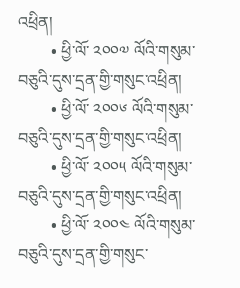འཕྲིན།
        • ཕྱི་ལོ་ ༢༠༠༧ ལོའི་གསུམ་བཅུའི་དུས་དྲན་གྱི་གསུང་འཕྲིན།
        • ཕྱི་ལོ་ ༢༠༠༦ ལོའི་གསུམ་བཅུའི་དུས་དྲན་གྱི་གསུང་འཕྲིན།
        • ཕྱི་ལོ་ ༢༠༠༥ ལོའི་གསུམ་བཅུའི་དུས་དྲན་གྱི་གསུང་འཕྲིན།
        • ཕྱི་ལོ་ ༢༠༠༤ ལོའི་གསུམ་བཅུའི་དུས་དྲན་གྱི་གསུང་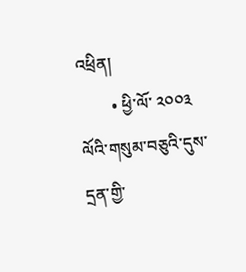འཕྲིན།
        • ཕྱི་ལོ་ ༢༠༠༣ ལོའི་གསུམ་བཅུའི་དུས་དྲན་གྱི་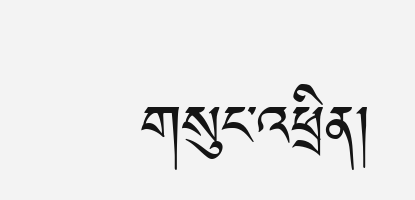གསུང་འཕྲིན།